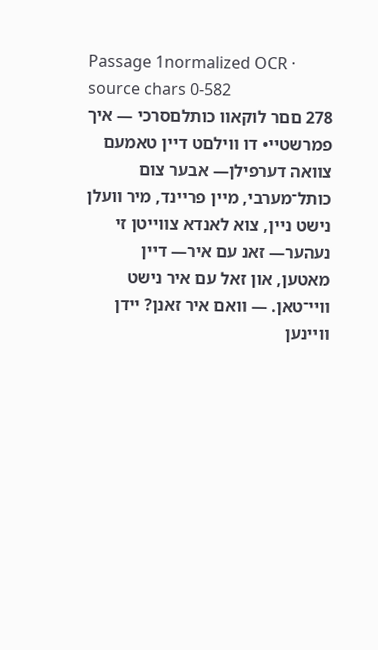Passage 1normalized OCR · source chars 0-582
278 םםר לוקאװ כותלםסרכי — איך פמרשטײ• דו װילםט דײן טאמעם צװאה דערפילן— אבער צום כותל־מערבי, מײן פרײנד, מיר װעלן נישט נײן, צוא לאנדא צװײטן זי נעהער— זאנ עם איר— דײן מאטען, און זאל עם איר נישט װײ־טאן. — װאם איר זאנן? יידן װײנען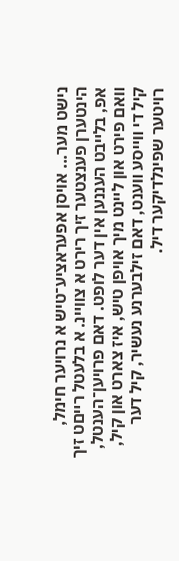נישט מער... אויסן אפעראציע־טיש א נרויער חימל, הינטערן פענצטער זיך רירט א צװײנ. א בלעטל רײםט זיך אפ, בלײבט העננען אין דער לופט. דאם פרויען־הענטל, װאם פירט און לײנט מיך אויפן טיש, איז צארט און קיל, קיל די װײסע װענט, דאם זילבערנע נעשיר, קיל דער רויטער שפינלדיקער דיל.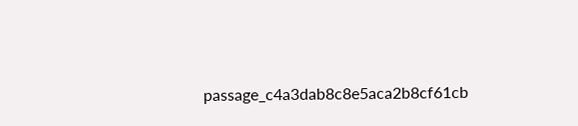passage_c4a3dab8c8e5aca2b8cf61cb